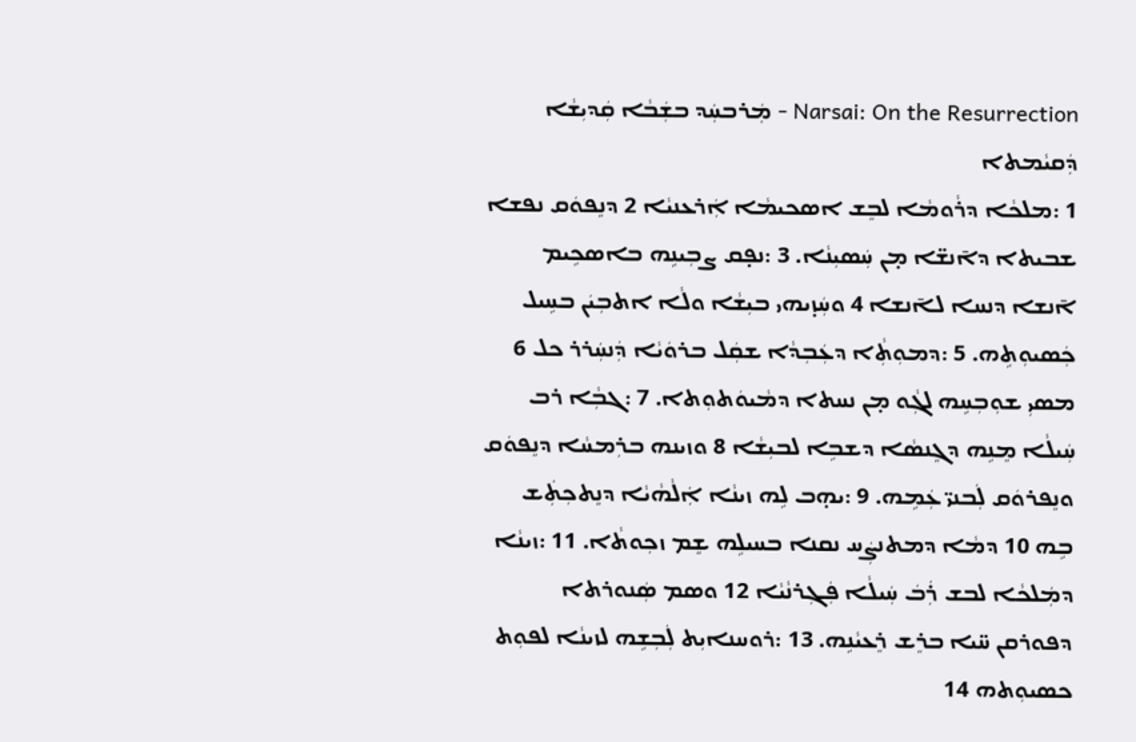Narsai: On the Resurrection - ܡܲܪܒܚܲܕ ܒܫܲܒܵܐ ܩܲܕܝܼܫܵܐ ܕܲܩܝܵܡܬܐ
1 :ܡܠܟܵܐ ܕܪܵܘܡܵܐ ܠܒܸܫ ܐܣܟܝܡܵܐ ܐܲܪܥܢܝܵܐ 2 ܕܢܸܦܘܿܩ ܢܦܫܐ ܫܒܝܬܐ ܕܐ̄ܢܫ̈ܐ ܡ̣ܢ ܚܲܣܝܼܢܵܐ. 3 :ܢܦ̣ܩ ܨܒܼܝܢܹܗ ܒܐܣܟܹܝܡ ܐ̄ܢܫܐ ܕܢܚܐ ܠܐ̄ܢܫܐ 4 ܘܚܲܙ̣ܝܗܝ ܒܝܼܫܵܐ ܘܠܵܐ ܐܬܒܼܝܿܢ ܒܚܹܝܠ ܟܲܣܝܘܼܬܹܗ. 5 :ܕܡܘܼܬܼܵܐ ܕܥܲܒܼܕܵܐ ܫܩܲܠ ܒܪܘܿܝܵܐ ܕܲܢܚܲܪܪ ܟܠ 6 ܡܣܝܼ ܫܘܼܒܼܚܹܗ ܠܓܼܵܘ ܡ̣ܢ ܢܚܬܐ ܕܡܵܝܘܿܬܘܼܬܐ. 7 :ܓܒܼܵܐ ܪܒ ܚܲܝܠܵܐ ܡܸܢܹܗ ܕܓܸܢܣܵܐ ܕܫܒܹܐ ܠܒܝܼܫܵܐ 8 ܘܙܝܢܗ ܒܪܼܡܚܵܐ ܕܢܸܦܘܿܩ ܘܢܸܦܪܘܿܩ ܠܲܒܢܝ̈ ܥܲܡܹܗ. 9 :ܝܗ̣ܒ ܠܹܗ ܙܝܢܵܐ ܐܲܠܵܗܵܝܵܐ ܕܢܸܬܟܼܬܲܫ ܒܹܗ 10 ܕܡܵܐ ܕܡܬܢܨܲܚ ܢܩܢܐ ܒܚܝܠܹܗ ܫܸܡ ܙܟܼܘܬܵܐ. 11 :ܙܝܢܵܐ ܕܡܲܠܟܵܐ ܠܒܫ ܪܲܒܿ ܚܲܝܠܵܐ ܦܲܓܼܪܢܵܝܵܐ 12 ܘܣܡ ܣܲܢܘܪܬܐ ܕܦܘܪܩܢ ܚ̈ܝܐ ܒܪܸܫ ܪܸܥܝܵܢܹܗ. 13 :ܪܘܚܢܐܝܼܬ ܠܲܒܼܫܹܗ ܠܙܝܢܵܐ ܠܦܘܼܬ ܟܣܝܘܼܬܗ 14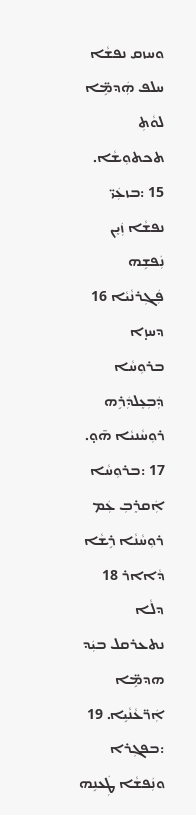ܘܚܙܩ ܢܦܫܵܐ ܚܠܦ ܗܲܕܡܹ̈ܐ ܠܘܵܬܼ ܬܟܬܘܼܫܵܐ. 15 :ܒܙܥܲܝ̈ ܢܦܫܵܐ ܙܲܝܸܢ ܢܲܦܫܹܗ ܦܲܓܼܪܢܵܝܵܐ 16 ܕܚܙ̣ܐ ܒܪܘܼܚܵܐ ܕܲܒܼܥܸܠܕܲܪܹܗ ܪܘܼܚܵܢܝܵܐ ܗ̄ܘ̣. 17 :ܒܪܘܼܚܵܐ ܐܲܩܪܸܒܼ ܥܲܡ ܪܘܼܚܵܢܵܐ ܪܹܫܵܐ ܕܵܐܐܪ 18 ܕܠܵܐ ܢܬܥܪܩܠ ܒܝܲܕ ܗܕܡܹ̈ܐ ܐܲܪ̈ܥܵܢܵܝܹܐ. 19 :ܒܦܓܼܪܐ ܘܢܲܦܫܵܐ ܛܲܥܢܹܗ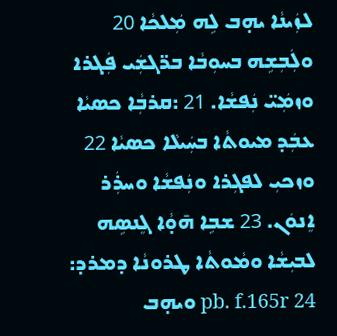ܠܙܲܝܢܵܐ ܝܗ̣ܒ ܠܹܗ ܡܲܠܟܵܐ 20 ܘܠܲܒܼܫܹܗ ܒܚܘܼܒܵܐ ܒܪ̈ܓܫܲܝ ܦܲܓܪܐ ܘܙܡܲܝ̈ ܢܲܦܫܵܐ. 21 :ܩܪܒܼܵܐ ܟܣܝܵܐ ܥܒܲܕ ܡܝܘܬܵܐ ܒܚܲܝܠܵܐ ܟܣܝܵܐ 22 ܘܙܟܝܼ ܠܦܓܼܪܐ ܘܢܲܦܫܵܐ ܘܚܪܲܪ ܐܸܢܘܿܢ. 23 ܫܒܹܐ ܗ̄ܘ̣ܵܐ ܓܸܢܣܹܗ ܠܒܝܼܫܵܐ ܘܡܵܘܬܵܐ ܛܪܘܢܵܐ ܕܡܪܕ: pb. f.165r 24 ܘܝܗ̣ܒ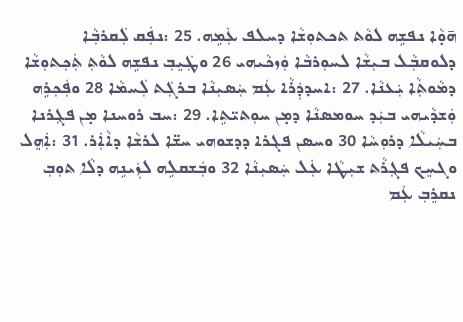ܗ̄ܘ̣ܵܐ ܢܦܫܹܗ ܠܘܵܬ ܬܟܬܘܼܫܵܐ ܕܚܠܦ ܥܲܡܹܗ. 25 :ܢܦܲܩ ܠܲܩܪܒܼܵܐ ܕܠܘܩܒܼܵܠ ܒܝܼܫܵܐ ܠܚܘܼܪܒܵܐ ܘܲܙܟܵܝܗܝ 26 ܘܛܲܝܸܒܼ ܢܦܫܹܗ ܠܘܵܬܼ ܬܲܟܼܬܘܼܫܵܐ ܕܡܵܘܬܼܵܐ ܝܲܥܢܵܐ. 27 :ܐܚܕܕܲܪܵܐ ܥܲܡ ܚܲܣܝܼܢܵܐ ܒܪܓܲܬ ܠܲܚܡܵܐ 28 ܘܦܲܟܼܪܹܗ ܘܲܫܕܵܝܗܝ ܒܝܲܕ ܚܘܡܣܢܵܐ ܕܡ̣ܢ ܚܘܼܬܝ̈ܬܹܐ. 29 :ܚܒ ܪܘܚܢܐ ܡ̣ܢ ܦܓܼܪܢܐ ܒܚܲܝܠܵܐ ܕܪܘܼܚܵܐ 30 ܘܚܣܢ ܦܓܪܐ ܕܕܫܘܗܝ ܚܫ̈ܐ ܠܪܫܵܐ ܕܐܵܐܲܪ. 31 :ܐܲܗܸܠ ܘܓܚܸܟ ܦܓܼܪܵܬ ܫܝܼܛܵܐ ܥܲܠ ܚܲܣܝܼܢܵܐ 32 ܘܒܲܫܩܠܹܗ ܠܙܲܝܢܹܗ ܕܠܵܐ ܬܘܼܒܼ ܢܩܪܸܒܼ ܥܲܡ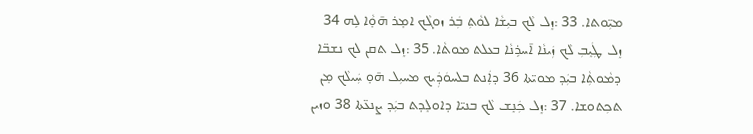ܡܝܼ̈ܘܬܐ. 33 :ܙܸܠ ܠܵܟ ܒܝܼܫܵܐ ܠܘܵܬܼ ܒܲܪ ܙܘܓܵܟ ܐܡ̣ܪ ܗ̄ܘ̣ܵܐ ܠܹܗ 34 ܙܸܠ ܛܲܝܸܒܼ ܠܵܟ ܙܲܝܢܵܐ ܐ̄ܚܪܹܢܵܐ ܒܥܠܬ ܡܘܬܵܐ. 35 :ܙܸܠ ܬܩܢ ܠܟ ܢܫܒ̈ܐ ܕܡܵܘܬܼܵܐ ܒܝܲܕ ܡܘܝ̈ܬܐ 36 ܕܐܲܢܬ ܒܠܚܘܿܕܲܝܟ ܡܚܝܼܠ ܗ̄ܘ̣ ܚܲܝܠܵܟ ܡ̣ܢ ܬܟܼܬܘܫܐ. 37 :ܙܸܠ ܟܲܢܸܫ ܠܵܟ ܒܢܝ̈ܐ ܕܐܘܠܸܕܬ ܒܝܲܕ ܨܢܥ̈ܬܐ 38 ܘܙܝܢ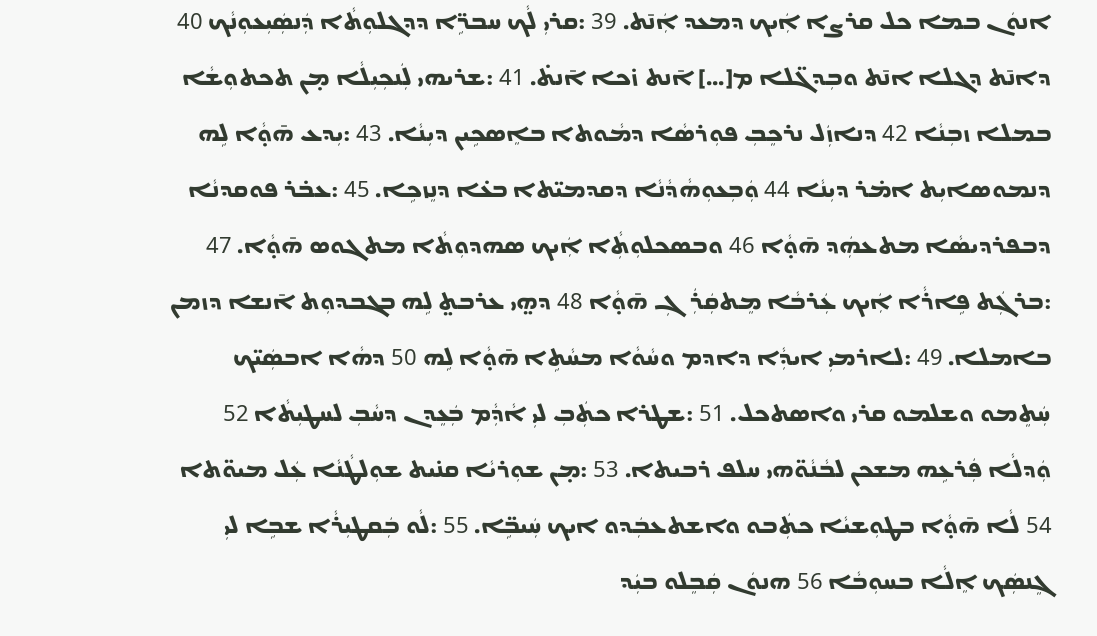ܐܢܘܿܢ ܒܡܐ ܟܠ ܩܪܨܐ ܐܲܝܟ ܕܡܥܕ ܐܲܢ̄ܬ. 39 :ܩܪܝܼ ܠܵܟ ܚܒܪܹ̈ܐ ܕܕܓܠܘܼܬܵܐ ܕܲܢܣܲܝܼܥܘܼܢܵܟ 40 ܕܐܢ̄ܬ ܕܓܠܐ ܐܢ̄ܬ ܘܒܼܕܓ̈ܠܐ ܡ[...] ܐ̄ܢܬ ܙ̇ܟܐ ܐ̄ܢܬ̇. 41 :ܫܪܝܗܝ ܠܲܢܟܼܝܼܠܵܐ ܡ̣ܢ ܬܟܬܘܼܫܵܐ ܒܡܠܐ ܙܒܼܢܵܐ 42 ܕܢܐܙܲܠ ܢܪܟܸܒܼ ܦܘܼܪܣܵܐ ܕܡܵܘܬܐ ܒܐܸܣܟܹܝܢ ܕܝܼܢܵܐ. 43 :ܝܼܕܥ ܗ̄ܘ̣ܵܐ ܠܹܗ ܕܢܡܘܣܐܝܼܬ ܐܡ̇ܪ ܕܝܼܢܵܐ 44 ܘܲܒܼܥܘܼܗܵܕܵܢܵܐ ܕܩܕܡܝ̈ܬܐ ܒܥ̇ܐ ܕܢܸܙܟܹܐ. 45 :ܥܒ̇ܪ ܦܘܩܕܢܵܐ ܕܒܦܪܕܝܣܵܐ ܡܬܥܗܲܕ ܗ̄ܘ̣ܵܐ 46 ܘܒܣܟܠܘܼܬܼܵܐ ܐܲܝܟ ܣܗܕܘܼܬܵܐ ܡܬܓܘܣ ܗ̄ܘ̣ܵܐ. 47 :ܒܪܓܲܬ ܦܹܐܪܵܐ ܐܲܝܟ ܥܲܪܒܵܐ ܡܸܬܩܲܪܲܓܼ ܗ̄ܘ̣ܵܐ 48 ܕܗ̤ܝ ܥܪܒܬ̤ ܠܹܗ ܒܓܒܕܘܼܬ ܐ̄ܢܫܐ ܕܙܡܢ ܒܐܡܠܐ. 49 :ܠܐܪܡܝܼ ܐܝܕܼܵܐ ܕܐܕܡ ܘܚܵܘܵܐ ܡܚܵܬܹܐ ܗ̄ܘ̣ܵܐ ܠܹܗ 50 ܕܗܵܐ ܐܒܣܲܝ̈ܟ ܚܲܬܸܡܘ ܘܫܠܡܘ ܩܪܝ ܘܐܣܬܟܠ. 51 :ܫܛܪܐ ܟܬܲܒܼ ܠܝܼ ܐܵܕܼܵܡ ܒܲܥܸܕܢ ܕܚܵܒܼ ܠܚܛܝܼܬܵܐ 52 ܘܲܕܠܵܐ ܦܲܪܥܹܗ ܡܫܟܢ ܠܒܵܢܵܘ̈ܗܝ ܚܠܦ ܪܒܝܬܐ. 53 :ܡ̣ܢ ܫܘܼܪܝܵܐ ܩܢ̇ܝܬ ܫܘܼܠܛܵܢܵܐ ܥܲܠ ܡܝܘ̈ܬܐ 54 ܠܵܐ ܗ̄ܘ̣ܵܐ ܒܛܘܼܫܝܵܐ ܟܬܲܒܘ ܘܐܫܬܥܒܲܕܘ ܐܝܟ ܚܲܝܒܹ̈ܐ. 55 :ܠܵܘ ܒܲܩܛܝܼܪܵܐ ܫܒܹܐ ܠܝܼ ܓܸܢܣܲܟ ܐܸܠܵܐ ܒܚܘܼܒܵܐ 56 ܗܢܘܿܢ ܩܲܒܸܠܘ ܒܝܲܕ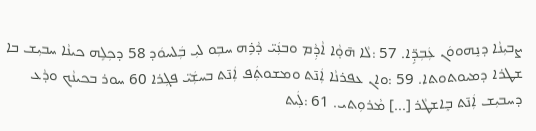ܨܒܝܼܢܵܐ ܕܢܸܗܘܘܿܢ ܥܲܒܼܕܹ̈ܐ. 57 :ܠܵܐ ܗ̄ܘ̣ܵܐ ܐܵܕܼܵܡ ܘܒܢܲܝ̈ ܕܵܪܹܗ ܚܒܼܘ ܠܝܼ ܒܲܠܚܘܿܕ 58 ܕܟܼܠܹܗ ܟܝܢܵܐ ܚܒܝܼܫ ܒܐ ܫܛܪܐ ܕܡܝܘܬܘܬܐ. 59 :ܘܐܢ ܥܦܪܢܵܐ ܐܲܢ̄ܬ ܘܡܫܘܬܲܦ ܐܲܢ̄ܬ ܒܚܫܲܝ̈ ܦܓܼܪܐ 60 ܚܘܪ ܒܟܝܢܵܟ ܘܕܵܥ ܕܚܒܝܼܫ ܐܲܢ̄ܬ ܒܸܐܫܛܵܪ [...] ܡܵܪܘܼܬܝ. 61 :ܠܲܝܬ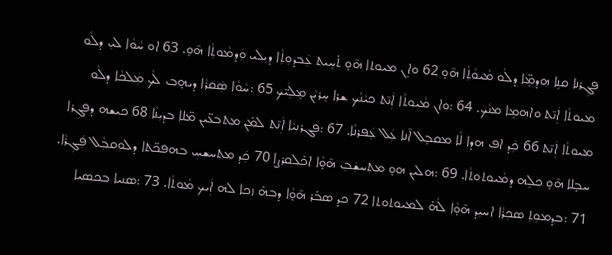ܦܓܼܪܢܐ ܩܢܹܐ ܗܕܡܹ̈ܐ ܕܠܵܘ ܡܵܝܘܵܬܼܵܐ ܗ̄ܘ̣ 62 ܘܐܸܢ ܡܝܘܬܐ ܗ̄ܘ̣ ܬ̇ܚܹܝܬ ܥܲܒܕܘܼܬܼܵܐ ܕܝܼܠܝ ܘܲܕܡܵܘܬܼܵܐ ܗ̄ܘ̣. 63 ܐܘ ܚܵܘܵܐ ܠܝܼ ܕܠܵܘ ܡܝܘܬܵܐ ܐܲܢ̄ܬ ܘܐܗܡܹܐ ܡܢܵܟ. 64 :ܘܐܢ ܡܵܝܘܬܵܐ ܐܲܢ̄ܬ ܟܝܵܢܵܟ ܫܪܐ ܚܸܪܝܵܢ ܡܸܠܲܝ̈ܟ 65 :ܚܵܘܵܐ ܣܲܩܪܵܐ ܕܝܗ̣ܒ ܠܵܟ ܡܲܠܟܵܐ ܕܠܵܘ ܡܝܘܬܵܐ ܐܲܢ̄ܬ 66 ܟܲܕ ܐܦ ܗܕܐ ܠܵܐ ܡܩܒܸܠ ܐ̄ܢܐ ܥܲܠ ܥܲܦܪܢܵܐ. 67 :ܦܓܪܢܝܵܐ ܐܲܢ̄ܬ ܠܡ̇ܢ ܡܬܒܥ̈ܝܢ ܡ̈ܠܐ ܒܕܝܼܢܵܐ 68 ܟܝܫܗ ܕܦܓܼܪܐ ܚܒ̣ܠܐ ܗ̄ܘ̣ ܟܠܹܗ ܕܡܵܝܘܬܘܬܵܐ. 69 :ܗܠܝܢ ܗܘ̣ ܡܬܚܫܲܒܼ ܗ̄ܘ̣ܵܐ ܐܟ̇ܠܩܪܨܐ 70 ܟܲܕ ܡܬܚܫܚ ܒܗܦܟ̈ܬܐ ܕܠܘܼܩܒܼܵܠ ܦܲܓܼܪܵܐ. 71 :ܒܕܡܘܼܬܼ ܣܟܼܪܵܐ ܐܚܝܼܕ ܗ̄ܘ̣ܵܐ ܠܵܗ̇ ܠܡܝܘܬܘܬܐ 72 ܟܕ ܣܒ̇ܪ ܗ̄ܘ̣ܵܐ ܕܒܗ̇ ܙܟܐ ܠܗ ܐܲܝܟ ܡܵܘܬܵܐ. 73 :ܣܢܝܐ ܒܟܣܝܐ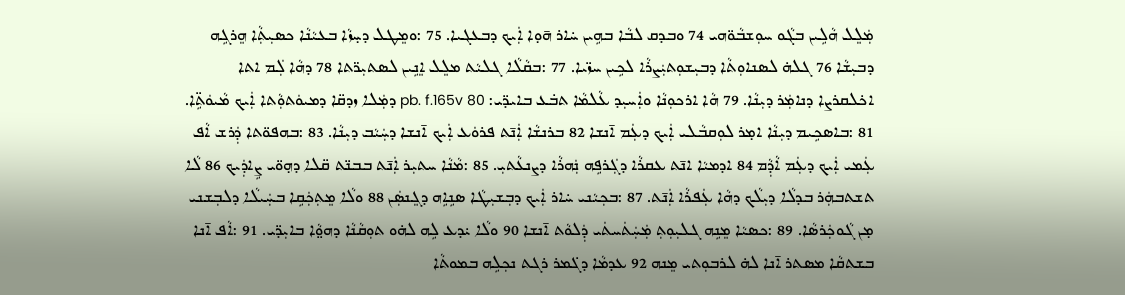ܡܲܠܸܠ ܗܵܠܹܝܢ ܒܓܵܘ ܚܘܼܫܒܵܘ̈ܗܝ 74 ܘܒܕܩ ܠܒܵܐ ܒܗܹܝܢ ܚ̇ܐܪ ܗ̄ܘ̣ܐ ܐܲܝܟ ܕܒܥܓܝܐ. 75 :ܘܡܸܛܠ ܕܚ̣ܙܵܐ ܒܥܝܵܢܵܐ ܟܣܝܼܬܼܵܐ ܗܸܪܓܹܗ ܕܒܝܼܫܵܐ 76 ܓܠܗ̇ ܠܣܢܐܘܼܬܵܐ ܕܒܝܼܫܘܼܬܝܲܨܪܵܐ ܠܟܹܝܢ ܚܙ̈ܝܐ. 77 :ܒܩܵܠܵܐ ܓܠܝܵܬ ܡܠܸܠ ܐܸܢܹܝܢ ܠܣܬܝܼܪ̈ܬܐ 78 ܕܗܵܐ ܠܲܡ ܐܬܐ ܐܟ̇ܠܩܪܨܐ ܕܢܐܡܲܪ ܕܝܼܢܵܐ. 79 ܗܵܐ ܐܪܟܘܼܢܵܐ ܘܐܲܚܝܼܕ ܥܵܠܡܵܐ ܬܒ̇ܥ ܒܐܝܕ̈ܝ: pb. f.165v 80 ܕܡܲܠܐ ܙܕܩ̈ܐ ܕܡܝܘܿܬܘܼܵܬܐ ܐܲܝܟ ܡܵܝܘܿܬܹ̈ܐ. 81 :ܒܐܣܟܹܝܡ ܕܝܼܢܵܐ ܐܡ̣ܪ ܠܘܼܩܒܵܠܝ ܐܲܝܟ ܕܥܲܡ ܐ̄ܢܫܐ 82 ܒܪܢܫܵܐ ܐܲܢ̄ܬ ܦܪܘܿܥ ܐܲܝܟ ܐ̄ܢܫܐ ܕܚܲܝܵܒ ܕܝܼܢܵܐ. 83 :ܒܗܦܘ̈ܬܐ ܕܲܪܫ ܐܵܦ ܥܲܡܝ ܐܲܝܟ ܕܥܲܡ ܐܵܕܼܵܡ 84 ܐܕܡܝܵܐ ܐܢ̄ܬ ܥܩܪܵܐ ܕܓܲܪܦܹܗ ܢܲܗܪܵܐ ܕܨܢܥܵܬܝܼ. 85 :ܡܵܢܵܐ ܚܬܝܼܪ ܐܲܢ̄ܬ ܒܒܢ̈ܬ ܩ̈ܠܐ ܕܗ̣ܘ̈ܝ ܨܹܐܕܲܝܟ 86 ܠܵܐ ܬܫܬܒܗܲܪ ܒܕܠܵܐ ܕܝܼܠܵܟ ܕܗܵܐ ܥܲܦܪܵܐ ܐܲܢ̄ܬ. 87 :ܒܟܼܝܵܢܝ ܚ̇ܐܪ ܐܲܝܟ ܕܒܼܫܝܼܛܵܐ ܣܢܹܐܹܗ ܕܓܸܢܣܲܢ 88 ܘܠܵܐ ܡܸܬܼܟܲܩܹܐ ܒܚܲܝܠܵܐ ܕܠܒܼܫܢܝ ܡ̣ܢ ܓܵܘܟܲܪܣܵܐ. 89 :ܟܣܝܵܐ ܡܸܢܹܗ ܓܠܝܼܘܼܬܼ ܡܲܚܲܬܿܚܬܿܝ ܕܲܠܘܵܬ ܐ̄ܢܫܐ 90 ܘܠܵܐ ܝ̇ܕܥ ܠܹܗ ܠܗ̇ܘ ܬܘܼܩܵܢܵܐ ܕܗܘ̤ܵܐ ܒܐܝܼܕ̈ܝ. 91 :ܐܵܦ ܐ̄ܢܐ ܒܫܬܩܵܐ ܡܣܬܪ ܐ̄ܢܐ ܠܗ̇ ܠܪܒܘܼܬܝ ܡܸܢܗ 92 ܥܕܡܵܐ ܕܓ̇ܡܪ ܪܓܬ ܢܟܼܠܹܗ ܒܡܘܬܵܐ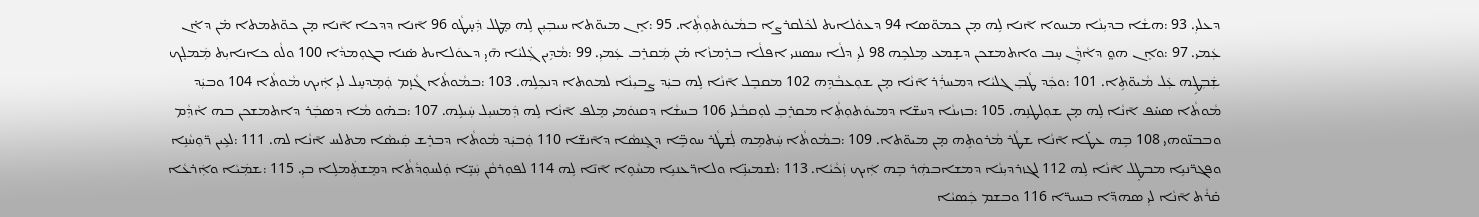ܕܥܠܝܼ. 93 :ܗܫܵܐ ܒܕܝܼܢܵܐ ܡܚܘܐ ܐ̄ܢܐ ܠܹܗ ܡ̣ܢ ܟܡܘ̈ܣܐ 94 ܕܥܘ̇ܠܐܝܬ ܠܟ̇ܠܩܪܨܐ ܒܡܵܝܘܿܬܘܼܬܼܵܐ. 95 :ܐܸܢ ܡܝܘ̈ܬܐ ܚܝܒܼܝܼܢ ܠܹܗ ܡܸܛܠ ܕܲܚ̣ܛܵܘ 96 ܐ̄ܢܐ ܕܕܟܐ ܐ̄ܢܐ ܡ̣ܢ ܟܘ̈ܬܡܬܐ ܡ̇ܢ ܕܐ̇ܢ ܥܲܡܝ. 97 :ܘܐܸܢ ܗܘ̤ ܕܐܵܕܼܵܢ ܚܸܒ ܘܐܬܡܫܟܢ ܕܫ̣ܡܥ ܡܸܠܟܹܗ 98 ܠܝܼ ܕܠܵܐ ܚܣܢܢܝ ܐܦܠܵܐ ܒܪܸܡܙܵܐ ܡ̇ܢ ܡܲܩܪܸܒ ܥܲܡܝܼ. 99 :ܡܵܕܹܝܢ ܓܲܠܝܵܐ ܗ̄ܝ̣ ܕܥܘܿܠܐܝܬ ܣ̇ܢܐ ܒܓܘܼܡܕܵܐ 100 ܘܠܵܘ ܟܐܢܐܝܼܬ ܡܲܡܠܸܟ ܫܲܒܼܛܹܗ ܥܲܠ ܡܵܝܘ̈ܬܹܐ. 101 :ܘܟܲܕ ܛܵܒܼ ܓܠܝܵܐ ܕܡܚܪܲܪ ܐ̄ܢܵܐ ܡ̣ܢ ܫܘܼܥܒܵܕܹܗ 102 ܡܩܒܸܠ ܐ̄ܢܵܐ ܠܹܗ ܒܝܲܕ ܨܒܝܼܢܵܐ ܠܡܘܬܐ ܕܢܟܼܠܹܗ. 103 :ܒܡܵܘܬܵܐ ܓܵܙ̣ܡ ܘܲܡ̣ܕܚܸܠ ܠܝܼ ܐܲܝܟ ܡܵܘܬܵܐ 104 ܘܒܝܲܕ ܡܵܘܬܵܐ ܣܚ̇ܦ ܐ̄ܢܵܐ ܠܹܗ ܡ̣ܢ ܫܘܼܠܛܢܹܗ. 105 :ܒܙܝܢܵܐ ܕܚܫ̈ܐ ܕܡܝܘܿܬܘܼܬܼܵܐ ܡܩܪܸܒܼ ܠܘܼܩܒܵܠܝ 106 ܒܚܫܵܐ ܕܩܢܘܿܡܝ ܡܸܠܦ ܐ̄ܢܵܐ ܠܹܗ ܕܲܡܚܝܼܠ ܚܲܝܠܹܗ. 107 :ܒܗ̇ܘ ܡܵܐ ܕܣܒܲܪ ܕܐܬܡܫܟܢ ܒܗ ܐܵܕܼܵܡ ܘܒܒܢ̈ܘܗܝ 108 ܒܹܗ ܥܛ̇ܐ ܐ̄ܢܵܐ ܫܛܵܪ ܡܵܪܘܬܹܗ ܡ̣ܢ ܡܝܘ̈ܬܐ. 109 :ܒܡܵܘܬܵܐ ܚܲܬܡܹܗ ܠܲܫܛܵܪ ܚܘܒܹ̈ܐ ܕܓܸܢܣܵܐ ܕܐ̄ܢܫ̈ܐ 110 ܘܲܒܝܲܕ ܡܵܘܬܵܐ ܕܒܪܸܫ ܩܲܝܣܵܐ ܡܬܠܚ ܐ̄ܢܵܐ ܠܗ. 111 :ܠܥܹܝܢ ܪ̈ܘܼܚܵܢܹܐ ܘܦܓܪ̈ܢܝܹܐ ܡܒܛܸܠ ܐ̄ܢܵܐ ܠܹܗ 112 ܠܓܙܪܕܝܼܢܵܐ ܕܡܫܐܒܗܲܪ ܒܹܗ ܐܲܝܟ ܙܲܟܵܝܵܐ. 113 :ܠܫܡܝܢܹ̈ܐ ܘܠܐܪ̈ܥܢܝܹܐ ܡܚܵܘܹܐ ܐ̄ܢ̄ܐ ܠܹܗ 114 ܠܦܘܼܪܩܵܢ ܚܲܝܹ̈ܐ ܘܲܠܚܘܼܕܵܬܵܐ ܕܡܸܫܬܲܡܠܹܐ ܒܝܼ. 115 :ܫܡܲܝܵܐ ܘܐܲܪܥܵܐ ܩ̇ܪܵܬ ܐ̄ܢܵܐ ܠܝܼ ܣܗܕ̈ܐ ܒܚܝܪ̈ܐ 116 ܘܒܫܡ ܟܲܣܝܵܐ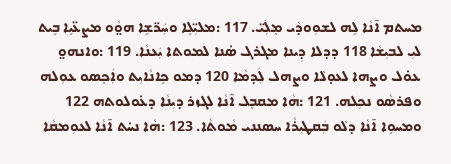ܡܚܬܡ ܐ̄ܢܵܐ ܠܹܗ ܠܫܘܼܘܕܵܝ ܡܸܠܲܝ̈. 117 :ܡܠܝܼ̈ܠܹܐ ܘܚܲܪ̈ܫܹܐ ܗܘ̤ܵܘ ܡܨܥ̈ܝܹܐ ܒܹܝܬ ܠܝܼ ܠܒܝܼܫܵܐ 118 ܕܕܠܐ ܕܼܝܢܐ ܡܓܪܓ ܣ̇ܢܐ ܠܡܘܬܐ ܝܲܥܢܵܐ. 119 :ܘܐܢܗܘ̤ ܥܘ̇ܠ ܘܨܗܐ ܠܥܘ̣ܠܵܐ ܘܨܗܠ ܠܲܕܡܵܐ 120 ܕܡܘ ܟܹܐܢܵܐܝܼܬ ܘܐܲܟܸܣܘ ܥܘܼܠܗ ܘܦܪܣܵܘ ܢܟܼܠܗ. 121 :ܗܵܐ ܡܩܒܸܠ ܐ̄ܢܵܐ ܠܓܙܪ ܕܝܼܢܵܐ ܕܥ̇ܘܠܘܬܗ 122 ܘܡܚܘܹܐ ܐ̄ܢܵܐ ܕܠܵܘ ܒܲܩܛܝܼܪܵܐ ܚܣܢܢܝ ܡܵܘܬܵܐ. 123 :ܗܵܐ ܢܚ̇ܬ ܐ̄ܢܵܐ ܠܥܘܼܡܩܵܐ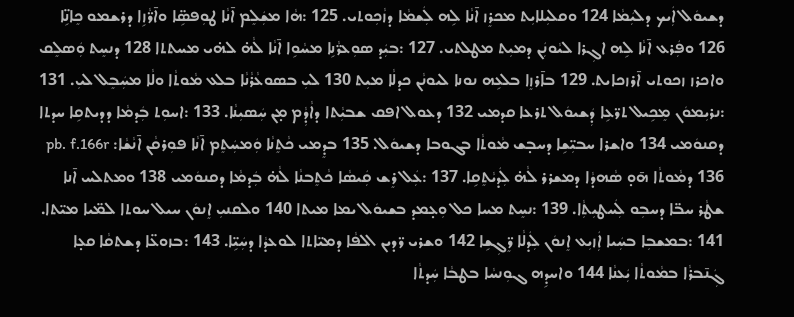ܕܫܝܘܿܠ ܐܲܝܟ ܕܠܝܲܡܵܐ 124 ܘܩܠܝܼܠܐܝܼܬ ܡܟܪܸܙ ܐ̄ܢܵܐ ܠܹܗ ܠܲܫܡܵܐ ܕܙܵܟܼܘܬܝ. 125 :ܗܵܐ ܡܫܲܠܸܡ ܐ̄ܢܵܐ ܛܘܼܦܣܹ̈ܐ ܘܐ̄ܪ̈ܵܙܹܐ ܕܪܫܡܘ ܟܸܐܢܹ̈ܐ 126 ܘܦܲܪܥ ܐ̄ܢܵܐ ܠܹܗ ܐܓܼܪܐ ܠܝܵܘܢܲܢ ܕܡܝܼܬ ܡܛܠܬܝ. 127 :ܒܝܲܕ ܣܘܼܥܪ̈ܵܢܹܐ ܡܚܵܘܹܐ ܐ̄ܢܵܐ ܠܵܗ̇ ܠܗ̇ܝ ܡܚܬܬܐ 128 ܕܢܚܸܬ ܘܲܣܠܸܩ ܘܐܟܪܙ ܙܟܘܬܝ ܐ̄ܪܙܟܐܝܬ. 129 ܒܐ̄ܪܙܸܐ ܒܠܥܹܗ ܢܘܢܐ ܠܝܘܢܵܢ ܟܕܠܵܐ ܡܝܼܬ 130 ܠܝܼ ܒܣܘܥܵܪܵܢܵܐ ܒܠܥ ܡܵܘܬܵܐ ܘܠܵܐ ܡܚܲܒܸܠ ܠܝܼ. 131 :ܢܪܝܼܡܘܿܢ ܡܸܟܹܝܠ ܬܪ̈ܥܹܐ ܕܲܫܝܘܿܠ ܬܪܥܐ ܩܕܡܝ 132 ܕܥܘܠ ܐܦܩ ܫܒܝܼܵܬܐ ܕܐܵܕܼܵܡ ܡ̣ܢ ܚܲܣܝܼܢܵܐ. 133 :ܐܚܘܼܬ ܒܲܕܡܵܐ ܕܕܝܬܩܹܐ ܚܕܬܐ ܕܩܢܘܿܡܝ 134 ܘܐܫܪܐ ܚܒܝܼ̈ܫܹܐ ܕܚܒ̣ܫ ܡܵܘܬܵܐ ܒܓܘܒܐ ܕܫܝܘܿܠ. 135 ܒܕܸܡܝ ܟܵܬܸܢܵܐ ܘܲܡܚܲܬܸܡ ܐ̄ܢܵܐ ܦܘܼܪܩܵܢ ܐ̄ܢܵܫܵܐ: pb. f.166r 136 ܕܡܵܘܬܵܐ ܗ̄ܘ̣ ܣܵܗܕܵܐ ܕܡܫܪܪ ܠܵܗ̇ ܠܲܕܝܵܬܸܩܹܐ. 137 :ܥܲܠ ܪܸܫ ܩܲܝܣܵܐ ܟܵܬܸܒܢܵܐ ܠܵܗ̇ ܒܲܕܡܵܐ ܕܩܢܘܿܡܝ 138 ܘܡܬܠܚ ܐ̄ܢܐ ܫܛܵܪ ܚܒ̈ܐ ܕܚܒܼܘ ܠܲܚܛܝܼܬܼܵܐ. 139 :ܢܚܸܬ ܡܚܐ ܟܠ ܘܼܥ̣ܡܕ ܒܫܝܘܿܠ ܝܡܐ ܡܝܬܐ 140 ܘܠܩܢܝܼ ܐܸܢܘܿܢ ܚܝܠ ܚܘܬܐ ܠܡ̈ܝܐ ܡܝ̈ܬܐ. 141 :ܒܡܫܒܼܐ ܒܚܲܝܐ ܐܲܙܝܼܥ ܐܸܢܘܿܢ ܠܲܕܠܵܐ ܪܸ̈ܓܼܫܹܐ 142 ܘܫܪܝ ܪ̈ܕܝܢ ܐܠܦܵܐ ܕܡܝ̈ܐܬܐ ܠܘܥܕܵܐ ܕܚܲܝܹ̈ܐ. 143 :ܒܙܘܥ̈ܐ ܕܫܬܩܵܐ ܩܥ̣ܐ ܓܲܢ̄ܒܪܵܐ ܒܡܵܘܬܵܐ ܝܲܥܢܵܐ 144 ܘܐܚܕܹܗ ܓܘܼܢܚܵܐ ܒܛܒܵܐ ܚܲܕܬܵܐ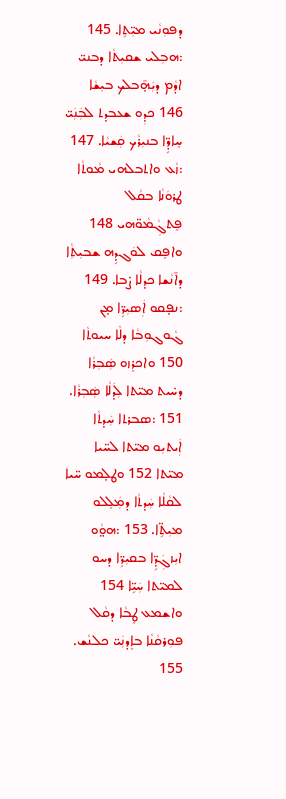ܕܦܘܼܢܵܝ ܡܝܼ̈ܬܹܐ. 145 :ܗܒܼܠܝ ܫܩܝܼܬܵܐ ܕܒܢܝ̈ ܐܕܵܡ ܕܝܲܗ̣̄ܒܠܟ ܒܝܼܫܵܐ 146 ܟܕܼܘ ܫܥܒܕܬ ܠܒܲܢܲܝ̈ ܚܸܐܕܹ̈ܐ ܒܢܝܼܪܵܟ ܩܲܫܝܵܐ. 147 :ܙܵܥ ܘܐܬܒܠܗܝ ܡܵܘܬܵܐ ܛܪܘܿܢܵܐ ܒܩܵܠ ܦܸܬܓܼܵܡܵܘ̈ܗܝ 148 ܘܐܦܸܩ ܠܘܿܓܕܹܗ ܫܒܝܼܬܼܵܐ ܕܐ̄ܢܵܫܐ ܟܕܠܵܐ ܨ̇ܒܐ. 149 :ܢܦ̣ܩܘ ܐܲܣܝܼܪܹ̈ܐ ܡ̣ܢ ܓܵܘܓܘܼܒܵܐ ܕܠܵܐ ܚܝܘܬܵܐ 150 ܘܐܟܪܸܙܘ ܣܲܒܼܪܵܐ ܕܚ̇ܝܬ ܡܝ̈ܬܐ ܠܲܕܠܵܐ ܣܲܒܼܪܵܐ. 151 :ܣܒܪܬܐ ܚܲܕܬܵܐ ܐܲܝܬܝܼܘ ܡܝ̈ܬܐ ܠܚ̈ܝܐ ܡܝ̈ܬܐ 152 ܘܛܠ̣ܡܘ ܚ̈ܝܐ ܠܩܵܠܵܐ ܚܲܕܬܵܐ ܕܡܲܠܸܠܘ ܡܝܼܬܹ̈ܐ. 153 :ܗܘ̤ܵܘ ܐܝܼܙܓܲܕܹ̈ܐ ܒܩܝܼܪܹ̈ܐ ܕܚܘ ܠܡܝ̈ܬܐ ܚܲܝܹ̈ܐ 154 ܘܐܫܡܥ ܛܸܒܵܐ ܕܩܵܠ ܦܘܼܪܩܵܢܵܐ ܒܐܸܕܢܲܝ̈ ܟܠܢܵܫ. 155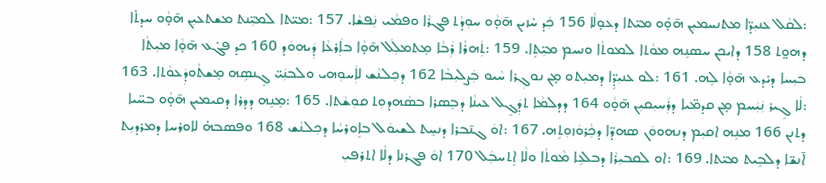:ܠܩܵܠ ܥܢܝܼܕ̈ܐ ܡܬܢܚܡܝܼܢ ܗ̄ܘ̣̇ܘ ܡܝ̈ܬܐ ܕܥܘ̣ܠܵܐ 156 ܟܲܕ ܚ̇ܙܝܢ ܗ̄ܘ̣ܵܘ ܚܘܼܕܵܬ ܦܓܪܵܐ ܘܦܡܵܝ ܢܲܦܫܵܐ. 157 :ܡܝ̈ܬܐ ܠܡܝܼ̈ܢܬ ܡܫܬܥܝܼܢ ܗ̄ܘ̣ܵܘ ܚܕܬ̇ܐ ܕܗܘ̤ܬ 158 ܕܐܝܟܢ ܚܣܢܹܗ ܡܘܵܬܐ ܠܡܘܬܵܐ ܘܢܚܡ ܡܝܼ̈ܬܹܐ. 159 :ܬܲܗܪܵܐ ܪܲܒܵܐ ܡܸܬܡܠܲܠ ܗ̄ܘ̣ܵܐ ܒܐܲܪܥܵܐ ܕܲܝܗܘܿܕ 160 ܟܕ ܦܓ̇ܥ ܗ̄ܘ̣ܵܐ ܡܝܼܬܵܐ ܒܝܼܚܐ ܕܝ̇ܕܥ ܗ̄ܘ̣ܵܐ ܠܹܗ. 161 :ܠܘ ܥܢܝܼܕܹ̈ܐ ܕܡܝܼܬܘ ܡ̣ܢ ܢܘܓܼܪܐ ܚܵܝܘ ܒܲܨܠܝܼܒܵܐ 162 ܕܟܼܠܢܵܫ ܠܐܲܚܘܼܗܝ ܘܠܒܢܲܝ̈ ܓܸܢܣܹܗ ܡܸܫܬܵܘܕܲܥܘܵܬܐ. 163 :ܠܵܐ ܓܹܝܪ ܢܲܝܲܚܡ ܡ̣ܢ ܩܕܡ̈ܝܐ ܕܪܲܚܝܼܩܝܼܢ ܗ̄ܘ̣ܵܘ 164 ܕܕܠܡܵܐ ܬܕܲܓܸܠ ܥܝܢܵܐ ܕܒܸܣܪܐ ܒܣܵܗܕܘܼܬ ܩܘܼܫܵܬܐ. 165 :ܡܸܢܹܗ ܕܕܪܐ ܕܩܝܡܝܢ ܗ̄ܘ̣ܵܘ ܒܚ̈ܝܐ ܕܬܢܢ 166 ܡܢܹܗ ܐܩܝܼܡ ܕܢܗܘܘܿܢ ܣܗܕ̈ܐ ܕܟܼܵܪܘܿܙܘܼܬܹܗ. 167 :ܐܘܿ ܓܢ̄ܒܪܐ ܕܢܚܸܬ ܠܫܝܘܿܠ ܒܐܹܘܪܚܵܐ ܕܟܼܠܢܵܫ 168 ܘܦܣܒܗ̇ ܠܐܘܪܚܐ ܕܡܪܕܝܼܬ ܐ̄ܢܫ̈ܐ ܕܠܒܹܝܬ ܡܝ̈ܬܐ. 169 :ܐܘ ܠܩܒܝܼܪܵܐ ܕܒܠܥܹܐ ܡܵܘܬܵܐ ܘܠܵܐ ܐܸܬܚܒܲܠ 170 ܐܘܿ ܦܓܪܢܐ ܕܠܵܐ ܐܬܪܦܝܼ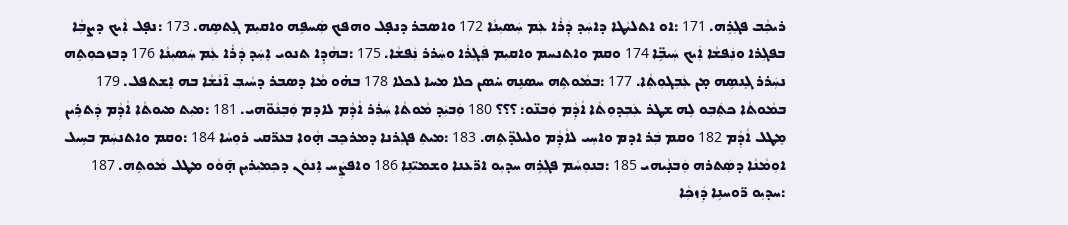ܪܝܟܼܵܒ ܦܓܼܪܹܗ. 171 :ܐܘ ܐܬܠܝܵܛܐ ܕܐܚܲܕ ܕܲܪܵܐ ܥܲܡ ܚܲܣܝܼܢܵܐ 172 ܘܐܣܒܪ ܕܢܦ̣ܠ ܘܗܦܟ ܣܲܚܦܹܗ ܘܐܩܝܼܡ ܓܸܬܣܹܗ. 173 :ܢܦ̣ܠ ܐܲܝܟ ܕܨܒܼܵܐ ܒܦܓܼܪܐ ܘܢܲܦܫܵܐ ܐܲܝܟ ܚܲܝܒܹ̈ܐ 174 ܘܩܡ ܘܐܬܢܚܡ ܘܐܩܝܼܡ ܦܲܓܼܪܵܐ ܘܚܲܪܪ ܢܲܦܫܵܐ. 175 :ܒܗܵܕܹܐ ܬܢܘܝ ܐܸܚܲܕ ܕܲܪܵܐ ܥܲܡ ܚܲܣܝܼܢܵܐ 176 ܕܒܙܟܘܼܬܹܗ ܢܚܲܪܪ ܓܸܢܣܹܗ ܡ̣ܢ ܥܲܒܼܓܘܼܬܼܵܐ. 177 :ܒܡܵܘܬܹܗ ܚܣܢܹܗ ܚ̇ܣܢ ܟܠܐ ܡܚܐ ܠܟܠܐ 178 ܒܗ̇ܘ ܡܵܐ ܕܣܒܪ ܕܚܵܝܒܼ ܐ̄ܢܵܫܵܐ ܒܗ ܐܸܫܬܦܠ. 179 ܒܡܵܘܬܵܐ ܟܬܲܒܼܘ ܠܹܗ ܫܛܪ ܥܲܒܼܕܘܼܬܵܐ ܐܵܕܼܵܡ ܘܲܒܢ̈ܘ: ؟؟؟ 180 ܘܲܒܝܲܕ ܡܵܘܬܵܐ ܚܲܪܲܪ ܐܵܕܼܵܡ ܠܐܕܡ ܘܲܒܼܢܵܘ̈ܗܝ. 181 :ܡܝܼܬ ܡܝܘܬܵܐ ܐܵܕܼܵܡ ܕܲܬܪܹܝܢ ܡܸܛܠ ܐܵܕܼܵܡ 182 ܘܩܡ ܒܲܪ ܐܕܡ ܘܐܚܼܝ ܠܐܵܕܼܵܡ ܘܠܝܠܕ̈ܬܹܗ. 183 :ܡܝܬܼ ܦܓܼܪܢܐ ܕܡܪܟܸܒ ܗ̣ܵܘܐ ܒܥܪ̈ܩܝ ܪܘܼܚܵܐ 184 :ܘܩܡ ܘܐܬܢܚܲܡ ܒܚܹܝܠ ܐܘܼܡܵܢܵܐ ܕܣܲܬܪܗ ܘܲܒܢ̣ܵܝܗܝ 185 :ܒܢܘܼܚܵܡ ܦܓܼܪܹܗ ܚܕܝܼܘ ܐܪ̈ܥܢܐ ܘܫܡܝ̈ܢܹܐ 186 ܘܐܦܨܲܚ ܐܸܢܘܿܢ ܕܟܼܡܝܼܪܝܼܢ ܗ̣̄ܘܵܘ ܡܛܠ ܡܵܘܬܹܗ. 187 :ܚܕܝܼܘ ܪ̈ܘܚܢܹܐ ܕܲܙܟܼܵܐ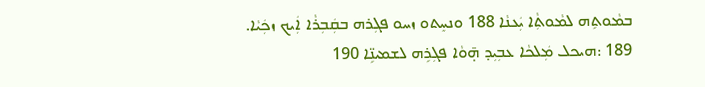ܒܡܵܘܬܹܗ ܠܡܵܘܬܼܵܐ ܝܲܥܢܵܐ 188 ܘܢܚܸܬܘ ܙܚܘ ܦܓܼܪܗ ܒܩܲܒܼܪܵܐ ܐܲܝܟ ܙܟܲܝܵܐ. 189 :ܗܝܟܠ ܡܲܠܟܵܐ ܥܒܼܝܼܕ ܗ̣̄ܘܵܐ ܦܓܼܪܹܗ ܠܫܡܝܢܹ̈ܐ 190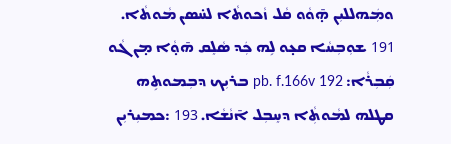ܘܡܲܗܠܠܝܼܢ ܗ̣̄ܘܵܘ ܩܵܠ ܙܵܟܘܬܵܐ ܠܚ̇ܣܢ ܡܵܘܬܵܐ. 191 ܫܘܼܒܼܚܵܐ ܩܥ̣ܘ ܠܹܗ ܟܲܕ ܣܵܠܸܩ ܗ̄ܘ̣ܵܐ ܡ̣ܢ ܓܵܘ ܩܲܒܼܪܵܐ: pb. f.166v 192 ܒܪܝܼܟ ܕܒܼܡܘܬܹܗ ܩܛܠܗ ܠܡܵܘܬܼܵܐ ܕܚܸܒܼܠ ܐ̄ܢܵܫܵܐ. 193 :ܟܡܝܼܪܝܼܢ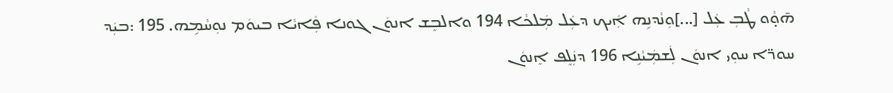ܗ̄ܘ̣ܵܘ ܛܵܒܼ ܥܲܠ [...]ܘܼܢܵܕܢܹܗ ܐܲܝܟ ܕܥܲܠ ܡܲܠܟܵܐ 194 ܘܐܠܒܸܫ ܐܢܘܿܢ ܓܘܢܐ ܦܲܐܝܵܐ ܒܝܘܿܡ ܢܘܼܚܵܡܹܗ. 195 :ܒܝܲܕ ܚܘܪ̈ܐ ܚܘܼܝ ܐܢܘܿܢ ܠܲܫܡܲܝܵܢܹܐ 196 ܕܢܲܠܸܦ ܐܸܢܘܿܢ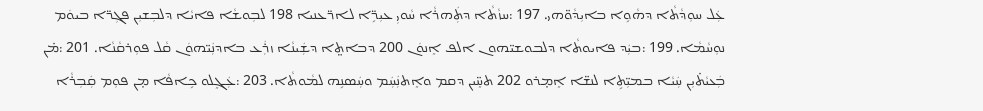ܥܲܠ ܚܘܼܕܵܬܵܐ ܕܗܵܘܹܐ ܒܐܝܼܕܵܘ̈ܗܝ. 197 :ܚܙܵܬܵܐ ܕܬܲܗܪܵܐ ܚܵܘܝܼ ܥܝܼܪܹ̈ܐ ܠܐܪ̈ܥܢܝܐ 198 ܠܒܼܘܫܵܐ ܦܐܝܵܐ ܕܠܒܼܫܝܼܢ ܦܓܼܪ̈ܐ ܒܝܘܿܡ ܢܘܼܚܵܡܵܐ. 199 :ܒܝܲܕ ܦܐܝܘܬܵܐ ܕܠܒܘܫܝ̈ܗܘܢ ܐܠܦ ܐܸܢܘܿܢ 200 ܕܒܐܬ̤ܐ ܕܫܲܝܢܵܐ ܙܪܲܥ ܒܐܕܢܲܝ̈ܗܘܿܢ ܩܵܠ ܦܘܼܪܩܵܢܵܐ. 201 :ܡ̇ܢ ܒܲܥܝܵܬ̇ܝܼܢ ܚܲܝܵܐ ܒܡܝܼ̈ܬܹܐ ܠܢܫ̈ܐ ܐܸܡ̣ܪܘ 202 ܬܚܸ̈ܝܢ ܕܩܡ ܘܐܸܬܢܲܚܲܡ ܘܚܲܣܢܹܗ ܠܡܵܘܬܵܐ. 203 :ܥܲܓܸܠܘ ܟܹܐܦܵܐ ܡ̣ܢ ܦܘܼܡ ܩܲܒܼܪܵܐ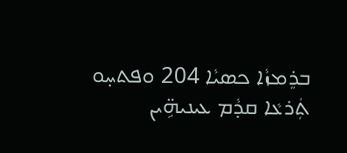ܒܪܸܡܙܵܐ ܟܣܝܵܐ 204 ܘܦܬܚ̣ܘ ܬܲܪܥܵܐ ܩܕܵܡ ܥܝܢܝܗܹ̈ܝܢ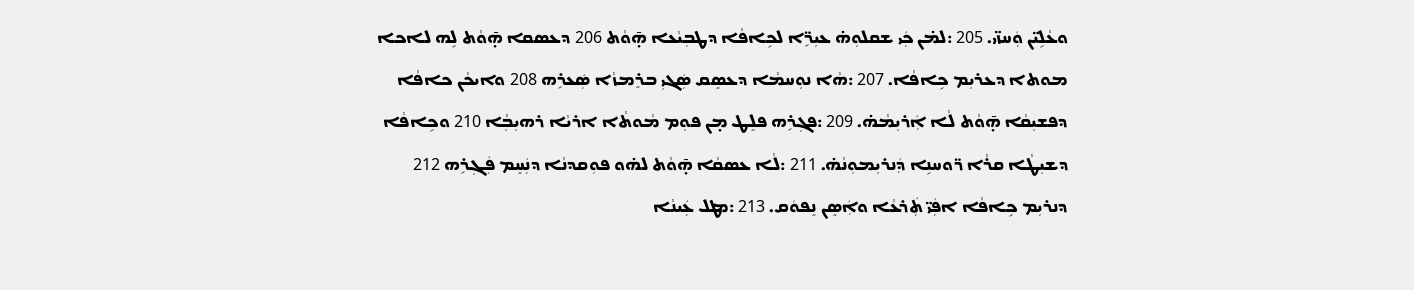ܘܥܵܠܹܝ̈ܢ ܘܲܚܙ̈ܝ. 205 :ܠܡ̇ܢ ܟܲܝ ܫܩܠܘܼܗ̇ ܥܝܼܪܹ̈ܐ ܠܟܹܐܦܵܐ ܕܛܒܼܝܵܥܐ ܗ̣̄ܘܵܬ 206 ܕܥܣܩܐ ܗ̣̄ܘܵܬ ܠܹܗ ܠܐܟܐ ܡܘܬܐ ܕܥܪܝܼܡ ܟܹܐܦܵܐ. 207 :ܗܵܐ ܢܘܼܚܡܵܐ ܕܥܣܸܩ ܣܲܓܝܼ ܒܪܸܡܙܵܐ ܣܲܥܪܹܗ 208 ܘܐܝܟܵܢ ܟܐܦܵܐ ܕܦܫܝܼܩܵܐ ܗ̣̄ܘܵܬ ܠܵܐ ܐܲܪܝܼܡܵܗ̇. 209 :ܦܓܼܪܹܗ ܦܠܸܛ ܡ̣ܢ ܦܘܼܡ ܡܵܘܬܵܐ ܐܪܝܵܐ ܪܗܝܼܒܼܵܐ 210 ܘܟܹܐܦܵܐ ܕܫܝܼܛܵܐ ܩܪܵܐ ܪ̈ܘܚܢܹܐ ܕܲܢܪܝܼܡܘܼܢܵܗ̇. 211 :ܠܵܐ ܥܣܩܵܐ ܗ̣̄ܘܵܬ ܠܗ̇ܘ ܦܘܼܩܕܢܵܐ ܕܢܲܚܸܡ ܦܲܓܼܪܹܗ 212 ܕܢܪܝܼܡ ܟܹܐܦܵܐ ܐܦܲܝ̈ ܬܲܪܥܵܐ ܘܐܲܣܸܢ ܢܸܦܘܿܩ. 213 :ܡܛܠ ܥܲܝܢܵܐ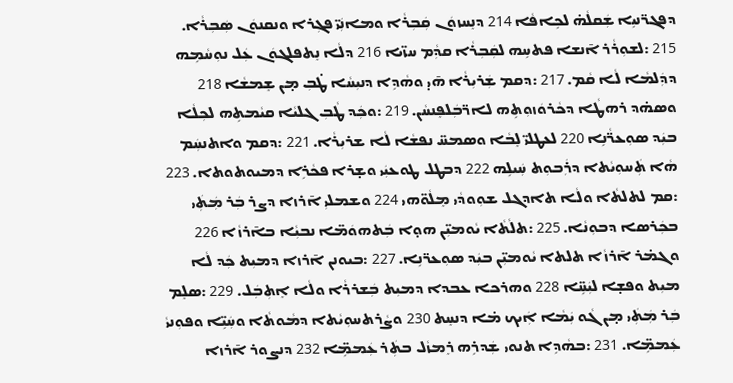ܕܦܓܪ̈ܢܝܹܐ ܫܲܩܠܵܗ̇ ܠܟܹܐܦܵܐ 214 ܕܢܸܚܙܘܿܢ ܩܲܒܼܪܵܐ ܘܡܐܢܲܝ̈ ܦܓܼܪܐ ܘܢܩܢܘܿܢ ܣܲܒܼܪܵܐ. 215 :ܠܫܘܼܪܵܪ ܐ̄ܢܫܐ ܦܬܚܹܗ ܠܩܲܒܼܪܵܐ ܩܕܼܵܡ ܚܙ̈ܝܐ 216 ܕܠܵܐ ܢܸܬܦܠܓܘܿܢ ܥܲܠ ܢܘܼܚܵܡܹܗ ܕܕܲܠܡܵܐ ܠܵܐ ܩܵܡ. 217 :ܕܩܡ ܫܲܪܝܼܪܵܐ ܗ̄ܝ̣ ܘܗܵܕܹܐ ܕܢܝܼܚܵܐ ܛ̇ܒܼ ܡ̣ܢ ܫܸܡܫܵܐ 218 ܘܣܗ̇ܕ ܪܗܛܵܐ ܕܟܵܪܘܿܙܘܼܬܹܗ ܠܐܪ̈ܒܲܠܦܸܢܚܵܢ. 219 :ܘܟܲܕ ܛܵܒܼ ܓܠܝܵܐ ܩܝܵܡܬܹܗ ܠܟܼܠܵܐ ܒܝܲܕ ܣܘܼܥܪ̈ܵܢܹܐ 220 ܠܥܛܠܝ̈ ܠܸܒܵܐ ܘܣܡܚ̈ ܢܦܫܵܐ ܠܵܐ ܫܪܝܼܪܵܐ. 221 :ܕܩܡ ܘܐܬܢܚܲܡ ܗܵܐ ܬܲܚܘܼܝܵܬܐ ܕܪܲܒܘܼܬ ܚܲܝܠܹܗ 222 ܕܒܛܠ ܛܘܥܝܲܝ ܘܫ̣ܪܐ ܦܟܵܪܹ݁ܐ ܕܡܝܘܬܘܬܐ. 223 :ܩܡ ܠܬܠܬܵܐ ܘܠܵܐ ܬܐܕܓܠ ܫܘܼܘܕܵܝ ܡܸܠܵܘ̈ܗܝ 224 ܘܫܡܠܝܼ ܐ̄ܪܙܐ ܕܨܪ ܒܲܪ ܡܲܬܲܝ ܒܟܲܪܣܐ ܕܒܘܼܢܵܐ. 225 :ܬܠܵܬܵܐ ܝܵܘܡܝܼ̈ܢ ܗܘ̣ܐ ܒܲܬܗܘܿܡ̈ܐ ܢܒܝܼܵܐ ܒܐ̄ܪܙܵܐ 226 ܘܓܡ̇ܪ ܐ̄ܪܙܵܐ ܬܠܬܐ ܝܵܘܡܝܼ̈ܢ ܒܝܲܕ ܣܘܼܥܪ̈ܢܹܐ. 227 :ܒܝܘܢܢ ܐ̄ܪܙܐ ܕܡܝܼܬ ܟܲܕ ܠܵܐ ܡܝܼܬ ܘܦܫ̣ܐ ܠܝܲܚܹ̈ܐ 228 ܘܗܪܟܐ ܥܒܕܐ ܕܡܝܼܬ ܒܲܫܪܪܵܐ ܘܠܵܐ ܐܸܬܼܒܲܠ. 229 :ܣܠܸܡ ܒܲܪ ܡܲܬܲܝ ܡ̣ܢ ܓܵܘ ܝܲܡܵܐ ܐܲܝܟ ܡ̇ܐ ܕܢܚܸܬ 230 ܘܨܵܪܬܚܘܼܝܵܬܐ ܕܡܵܘܬܵܐ ܘܚܲܝܹ̈ܐ ܘܦܘܼܢܝܵ ܥܲܡܡܹ̈ܐ. 231 :ܒܗܵܕܹܐ ܬܢܘܝ ܫܲܕܪܹܗ ܪܸܡܙܵܠ ܒܬܲܪ ܥܲܡܡܹ̈ܐ 232 ܕܢܨܘܪ ܐ̄ܪܙܐ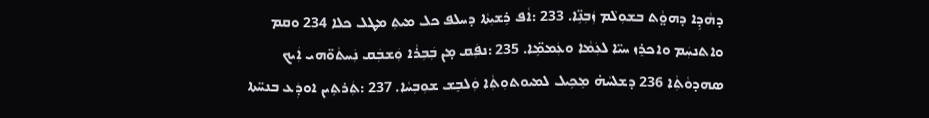ܕܗܵܕܹܐ ܕܗܘ̤ܵܬ ܒܫܘܼܠܵܡ ܙܲܒܼܢܹ̈ܐ. 233 :ܐܵܦ ܪܹܫܝܼܬܵܐ ܕܚܠܦ ܟܠ ܡܝܬܼ ܡܛܠ ܟܠܐ 234 ܘܩܡ ܘܐܬܢܚܲܡ ܘܐܟܪܸܙ ܚܝ̈ܐ ܠܥܲܡܵܐ ܘܥܲܡܡܹ̈ܐ. 235 :ܢܦܲܩ ܡ̣ܢ ܒܲܒܼܪܵܐ ܘܲܫܒܲܩ ܢܲܚܬܵܘ̈ܗܝ ܐܲܝܟ ܣܗܕܘܵܬܼܵܐ 236 ܕܫܠܚܵܗ̇ ܡܸܟܹܝܠ ܠܡܝܘܬܘܼܬܼܵܐ ܘܲܠܒܸܫ ܫܘܼܒܼܚܵܐ. 237 :ܬܲܪܬܹܝܢ ܐܘܕܲܥ ܒܢܚ̈ܬܐ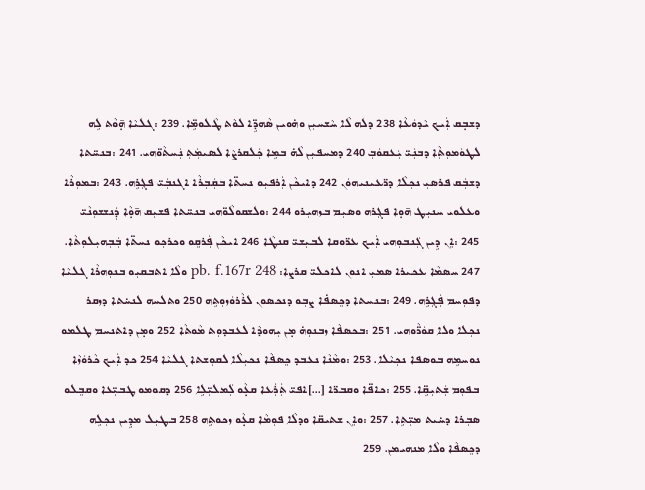ܕܫܒ̣ܩ ܐܲܝܟ ܝܵܕܘܿܥܵܐ 238 ܕܠܗ ܠܵܐ ܚܵܫܚܝܼܢ ܘܗ̇ܘܝܢ ܣܵܗܕܹ̈ܐ ܠܘܵܬ ܛܵܠܘܡܹ̈ܐ. 239 :ܓܠܝܵܐ ܗ̣̄ܘܵܬ ܠܹܗ ܠܛܘܿܡܘܼܬܼܵܐ ܕܒܢܲܝ̈ ܝܲܥܩܘܿܒܼ 240 ܕܡܚܦܝܼܢ ܠܵܗ̇ ܒܡܹܐ ܟܲܠܩܪܨܵܐ ܠܣܝܡܲܬܼ ܢܲܚܬܵܘ̈ܗܝ. 241 :ܒܢܚ̈ܬܐ ܕܫܒܲܩ ܦܪܣܝܼ ܢܟܼܠܵܐ ܕܪ̈ܥܝܢܝܗܘܿܢ 242 ܕܐܝܟܵܢ ܐܲܪܦܝܼܘ ܢܚܬ̈ܐ ܒܩܲܒܼܪܵܐ ܐܓܢܒܲܝ̈ ܦܓܼܪܹܗ. 243 :ܒܡܘܼܪܵܐ ܘܥܠܘܝ ܚܢܝܼܛ ܗ̄ܘ̣ܐ ܦܓܼܪܗ ܘܣܝܼܡ ܒܙܗܝܼܪܘ 244 :ܘܠܫܩܘܠܵܘ̈ܗܝ ܒܢܚ̈ܬܐ ܦܫܝܼܩ ܗ̄ܘ̣ܵܐ ܕܲܢܫܫܘܼܢܵܝ̈ 245 :ܐܸܢ ܕܹܝܢ ܓܲܢܒܘܼܗܝ ܐܲܝܟ ܥܪ̈ܘܩܐ ܠܒܝܼܫܝ̈ ܩܢܛܵܐ 246 ܐܝܟܵܢ ܦܲܪܩܸܘ ܘܟܪܟܼܘ ܢܚܬ̈ܐ ܒܲܒܼܗܝܼܠܘܼܬܵܐ. 247 ܚܣܡܵܐ ܥܟܝܪܐ ܣܡܝܼ ܐܢܘܢ ܠܐܟܠܝ̈ ܩܪܨܐ: pb. f.167r 248 ܘܠܵܐ ܐܬܒܩܝܼܘ ܒܢܘܼܗܪܵܐ ܓܠܝܵܐ ܕܦܘܼܚܡ ܦܲܓܼܪܹܗ. 249 :ܒܢܚܬܐ ܕܟܸܣܦ̇ܐ ܨܒܼܘ ܕܢܟܣܘܢ ܠܪܵܪܘܿܙܘܼܬܹܗ 250 ܘܬܠܚܗ ܠܢܚ̇ܬܐ ܕܙܩܪ ܢܟܼܠܐ ܘܠܐ ܩܘܿܪ̈ܵܘܗܝ. 251 :ܒܟܣܦܵܐ ܙܒܢܘܼܗ̇ ܡ̣ܢ ܝܼܗܘܕܵܐ ܠܥܒܕܘܼܬ ܡܵܘܬܵܐ 252 ܘܡ̣ܢ ܕܐܬܢܚܡ ܛܠܡܘ ܢܘܚܡܹܗ ܒܘܣܦܐ ܢܟܼܝܵܠܐ. 253 :ܘܡܵܢܵܐ ܢܥܒܕ ܟܸܣܦܵܐ ܢܟܝܼܠܵܐ ܠܩܘܼܫܬܐ ܓܠܝܵܐ 254 ܟܕ ܐܲܝܟ ܟܵܪܘܿܙܵܐ ܒܦܘܼܡ ܫܲܬܝܼܩܹ̈ܐ. 255 :ܟܐܦ̈ܐ ܘܩܒܪ̈ܐ [...]ܐܦܝ̈ ܬܲܪܲܥܐ ܩܥ̣ܵܘ ܠܲܡܠܝܼ̈ܠܹܐ 256 ܕܩܘܡܘ ܛܒܝܼ̈ܥܐ ܘܩܒܸܠܘ ܣܒܼܪܐ ܕܚ̇ܝܬ ܡܝܼ̈ܬܹܐ. 257 :ܘܐܸܢ ܫܬܝܩ̈ܐ ܘܕܠܵܐ ܦܘܼܡܵܐ ܩܥ̣ܵܘ ܙܟܘܬܹܗ 258 ܒܛܝܼܠ ܡܕܹܝܢ ܢܟܼܠܹܗ ܕܟܸܣܦܵܐ ܘܠܵܐ ܡܢܗܝܡܢ. 259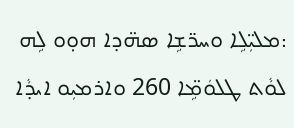:ܡܠܝܼ̈ܠܹܐ ܘܚܪ̈ܫܹܐ ܣܗ̈ܕܐ ܗܘ̣ܘ ܠܹܗ ܠܘܵܬ ܛܠܘܿܡܹ̈ܐ 260 ܘܐܪܡܝܼܘ ܐܝܕܵܐ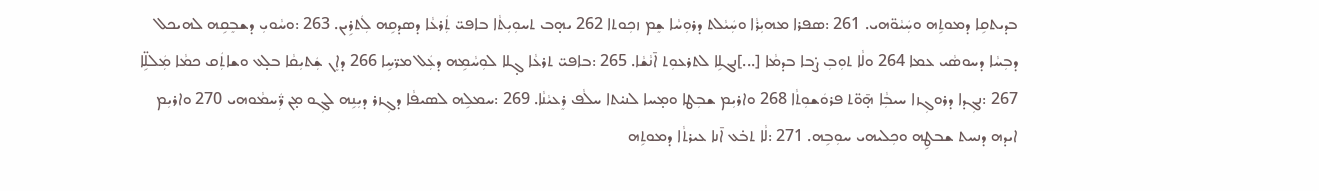ܒܕܝܬܩܹܐ ܕܡܘܬܹܗ ܘܚܲܝܵܘ̈ܗܝ. 261 :ܣܦܪܐ ܡܗܝܼܪܵܐ ܘܚܲܝܵܠܬ ܕܪܘܼܚܵܐ ܫܸܡ ܙܟܼܘܬܐ 262 ܝܗ̣ܒ ܬܚܘܼܝܼܬܵܐ ܒܐܦܝ̈ ܬܲܪܥܵܐ ܕܣܕܩܹܗ ܠܲܬܪܹܝܢ. 263 :ܘܚܵܘܝܼ ܕܫܒܸܩܹܗ ܠܗܝܟܠ ܕܒܼܚܵܐ ܕܚܘܣܵܝ ܥܡܐ 264 ܘܠܵܐ ܬܘܼܒܼ ܨ̇ܒܐ ܒܕܡܵܐ [...]ܢܓܠܹܐ ܠܬܪܥܘܼܬ ܐ̄ܢܵܫܵܐ. 265 :ܒܐܦܝ̈ ܬܪܥܵܐ ܓ̣ܠܐ ܠܘܼܚܵܡܹܗ ܕܥܲܠ ܡܪ̈ܚܹܐ 266 ܕܐܸܢ ܫܲܬܝܼܩܵܐ ܒܠ̣ܥ ܘܫܐܬܲܩ ܟܡܵܐ ܡܲܠܠܹ̈ܐ 267 :ܢܓܼܕܐ ܕܪܘܓܼܙܐ ܚܝܒܼܵܐ ܗ̣̄ܘ̈ܬ ܦܪܘܿܫܘܼܬܵܐ 268 ܘܐܪܝܼܡ ܫܒܼܛܐ ܘܡ̣ܚܐ ܠܢܝ̇ܬܐ ܚܠܵܦ ܪܸܥܝܵܢܵܐ. 269 :ܚܡܠܹܗ ܠܣܝܦܵܐ ܕܓܼܙܪ ܕܝܼܢܹܗ ܠܓܼܘ ܡ̣ܢ ܪ̈ܲܚܡܵܘܗܝ 270 ܘܐܪܝܼܡ ܐܝܕܗ ܕܢܚܬ ܫܒܛܹܗ ܘܟܼܠܝܗܝ ܚܘܼܒܹܗ. 271 :ܠܵܐ ܬܒ̇ܥ ܐ̄ܢܐ ܥܝܪܬܵܐ ܕܡܘܬܹܗ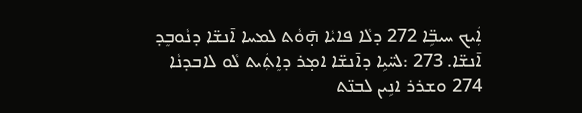ܐܲܝܟ ܚܝܒܹ̈ܐ 272 ܕܠܵܐ ܦܐܝܵܐ ܗ̣̄ܘܵܬ ܠܡܚܐ ܐ̄ܢܫ̈ܐ ܕܢܵܘܒܸܕ ܐ̄ܢܫ̈ܐ. 273 :ܠܚ̈ܝܹܐ ܕܐ̄ܢܫ̈ܐ ܐܡ̣ܪ ܕܐܸܬܲܝܬ ܠܵܘ ܠܐܒܕܢܵܐ 274 ܘܫܪܪ ܐܢܹܝܢ ܠܒܢ̈ܬ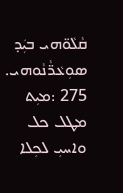ܩܵܠܵܘ̈ܗܝ ܒܝܲܕ ܣܘܼܥܵܪ̈ܵܢܵܘܗܝ. 275 :ܡܝܼܬ ܡܛܠ ܟܠ ܘܐܚܝܼ ܠܟܼܠܐ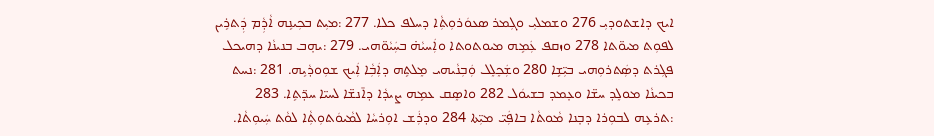ܐܝܟ ܕܐܫܬܘܕܝܼ 276 ܘܫܡܠܝܼ ܘܓܼܡܪ ܣܥܘܿܪܘܼܬܼܵܐ ܕܚܠܦ ܟܠܐ. 277 :ܡܝܼܬ ܒܟܼܝܢܹܗ ܐܵܕܼܵܡ ܕܲܬܪܹܝܢ ܠܦܘܼܬ ܡܝܘ̈ܬܐ 278 ܘܙܩܦ ܥܲܡܹܗ ܡܝܘܬܘܬܐ ܘܐܲܚܝܵܗ̇ ܒܚܲܝܵܘ̈ܗܝ. 279 :ܝܗ̣ܒ ܒܢܝܢܵܐ ܕܗܝܟܠ ܦܓܼܪܬ ܕܣܲܬܪܘܼܗܝ ܒܝܼ̈ܫܹܐ 280 ܘܫܲܟܸܠܸܠ ܘܲܒܼܢܵܝܗܝ ܡܸܠܬܹܗ ܕܐܲܒܼܵܐ ܐܲܝܟ ܫܘܼܘܕܵܝܹܗ. 281 :ܢܚܬ ܒܟܝܢܵܐ ܡܘܠܸܕ ܚܫ̈ܐ ܘܥ̣ܡܕ ܒܫܝܘܿܠ 282 ܘܐܣܸܩ ܥܡܹܗ ܨܝܕܵܐ ܕܐ̄ܢܫ̈ܐ ܠܚܝ̈ܐ ܚܕ̈ܬܹܐ. 283 :ܬܪܥܹܗ ܠܒܘܼܪܐ ܕܒ̣ܢܐ ܡܵܘܬܵܐ ܒܐܦܲܝ̈ ܡܝܼ̈ܬܐ 284 ܘܕܪܲܫ ܐܘܼܪܚܵܐ ܠܡܵܝܘܿܬܘܼܬܼܵܐ ܠܘܵܬ ܚܲܝܘܼܬܵܐ.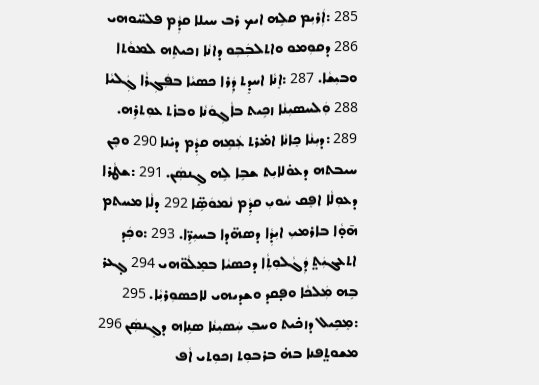285 :ܐܲܪܝܼܡ ܩܠܹܗ ܐܝܟ ܪܒ ܚܝܠܐ ܩܕܼܵܡ ܦܠܚ̈ܘܗܝ 286 ܕܩܘܼܡܘ ܘܐܬܠܒܲܒܼܘ ܕܐܢܵܐ ܙܟܝܬܹܗ ܠܡܘܵܬܐ ܘܒܝܼܫܵܐ. 287 :ܐܸܢܵܐ ܐܚܕܸܬ ܕܲܪܐ ܟܣܝܵܐ ܒܦܲܓܼܪܵܐ ܓܲܠܝܵܐ 288 ܘܲܠܚܣܝܼܢܵܐ ܙܟܹܝܬ ܒܐܵܓܼܘܿܢܵܐ ܘܒܙ̇ܬ ܥܘܼܬܪܹܗ. 289 :ܕܝܼܢܵܐ ܟܸܐܢܵܐ ܐܡ̇ܪܬ ܥܲܡܹܗ ܩܕܼܵܡ ܕܝ̇ܢܐ 290 ܘܟܸܢ ܚܝܒܬܗ ܕܥܘ̇ܠܐܝܼܬ ܫܒܹܐ ܠܹܗ ܓܸܢܣܲܢ. 291 :ܫܛܵܪܐ ܕܥܘܼܠܵܐ ܐܦܸܩ ܚܵܘܝܼ ܩܕܼܵܡ ܢܵܡܘܿܣܹ̈ܐ 292 ܕܠܵܐ ܡܚܬܡ ܗ̄ܘ̣ܵܐ ܒܐܪܡܝܼ ܐܝܼܕܼܵܐ ܕܣܗ̈ܕܐ ܒܚܝܼܪܹ̈ܐ. 293 :ܘܟܲܕ ܐܬܥܓܝܲܬ̤ ܕܲܓܵܠܘܼܬܼܵܐ ܕܟܣܝܵܐ ܒܡܸܠܵܘ̈ܗܝ 294 ܓ̣ܥܪ ܒܹܗ ܡܲܠܟܵܐ ܘܦ̣ܩܕ ܘܫܕܝܗܝ ܠܐܟܣܘܼܪܝܼܵܐ. 295 :ܡܸܟܹܝܠ ܕܙܟ̇ܝܬ ܘܚܒܼ ܚܲܣܝܼܢܵܐ ܣܢܹܐܗ ܕܓܸܢܣܲܢ 296 ܡܫܘܬ̤ܦܢܐ ܒܗ̇ ܒܪܒܘܼܬ ܙܟܘܼܬܝ ܐܵܦ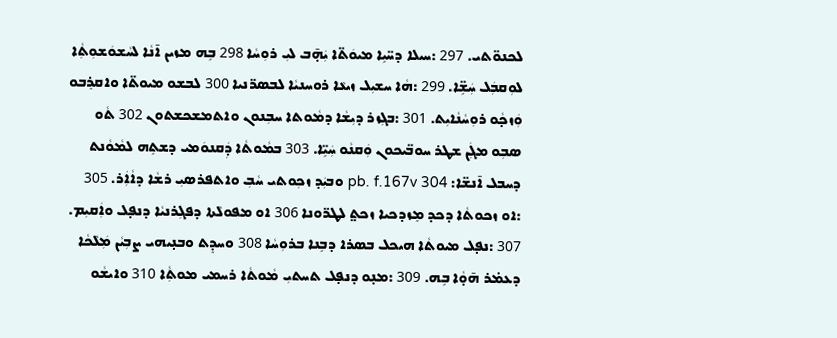ܠܟܢܘ̈ܬܝ. 297 :ܚܝܠܐ ܕܚ̈ܝܹܐ ܡܝܘܿܬ̈ܐ ܝܲܗ̣̄ܒ ܠܝܼ ܪܘܼܚܵܐ 298 ܒܹܗ ܡܙܝܢ ܐ̄ܢܵܐ ܠܚܵܫܘܿܫܘܼܬܼܵܐ ܠܘܼܩܒܲܠ ܚܲܫܹ̈ܐ. 299 :ܗܵܐ ܚܫܝܼܠ ܙܝܥܵܐ ܪܘܚܢܝܵܐ ܠܒܣܪ̈ܢܝܐ 300 ܠܒܫܘ ܡܝܘܬ̈ܐ ܘܐܩܪܸܒܘ ܘܲܙܟ̣ܵܘ ܪܘܼܚܵܢܵܐܝܼܬ. 301 :ܒܓܼܙܪ ܕܝܼܫܵܐ ܕܡܵܘܬܐ ܚܒܼܢܘܢ ܘܐܬܡܫܟܫܬܘܢ 302 ܬܵܘ ܣܒܼܘ ܡܓܲܢ ܫܛܪ ܚܘܒ̈ܝܟܘܢ ܘܲܩܢܵܘ ܚܲܝܹ̈ܐ. 303 ܒܡܵܘܬܵܐ ܕܲܩܢܘܿܡܝ ܕܫܬܹܗ ܠܡܵܘܵܢܬ ܕܚܒܠ ܐ̄ܢܫ̈ܐ: pb. f.167v 304 ܘܒܝܲܕ ܙܟܼܘܬܝ ܚܵܒܼ ܘܐܬܦܪܣܝܼ ܪܫܵܐ ܕܐܵܐܲܪ. 305 :ܐܘ ܙܟܘܬܵܐ ܕܟܕ ܡܸܙܕܟܝܐ ܙܟܬ̤ ܠܛܪ̈ܘܢܐ 306 ܐܘ ܡܦܘܠܵܬܐ ܕܦܓܼܪܢܝܵܐ ܕܢܦ̣ܠ ܘܐܲܩܝܼܡ. 307 :ܢܦ̣ܠ ܡܝܘܬܵܐ ܗܝܟܠ ܒܣܪܐ ܕܒܹܢܐ ܒܪܘܼܚܵܐ 308 ܘܚܕܸܬ ܘܒܢ̣ܝܗܝ ܨܒܼܝܵܢ ܡܲܠܵܟܵܐ ܕܥܡ̇ܪ ܗ̄ܘ̣ܵܐ ܒܹܗ. 309 :ܡܢ̣ܘ ܕܢܦ̣ܠ ܬܚܬܝܼ ܡܵܘܬܵܐ ܪܚܡܝ ܡܘܬܼܵܐ 310 ܘܐܝܫܵܘ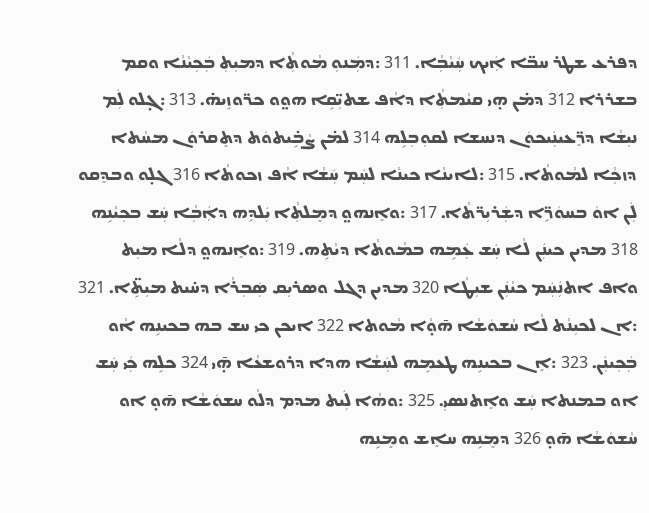ܕܦܪܥ ܫܛܪ ܚܒ̈ܐ ܐܲܝܟ ܚܲܝܵܒܼܵܐ. 311 :ܕܡܲܢܘܼ ܡܵܘܬܼܵܐ ܕܡܝܼܬܼ ܒܲܟܼܝܵܢܵܐ ܘܩܡ ܒܫܪܪܐ 312 ܕܡ̇ܢ ܗ̣ܝ ܩܝܵܡܬܼܵܐ ܕܐܵܦ ܫܬܝܼ̈ܩܹܐ ܗܘ̤ܘ ܟܪ̈ܘܙܹܝܗ̇. 313 :ܓ̣ܠܘ ܠܲܡ ܢܝܼܫܵܐ ܕܪܸ̈ܥܝܢܲܝܟܘܿܢ ܕܢܚܫܐ ܠܩܘܼܒܼܠܹܗ 314 ܠܡ̇ܢ ܨܵܒܹ̇ܝܬܘܿܬ ܕܬܸܩܪܘܿܢ ܡܚܵܬܐ ܕܙܟܼܵܐ ܠܡܵܘܬܵܐ. 315 :ܠܐܝܢܵܐ ܟܝܢܵܐ ܠܚܲܡ ܚܲܫܵܐ ܐܵܦ ܙܟܘܬܵܐ 316 ܓܠ̣ܘ ܘܒܕܸܩܘ ܠܲܢ ܐܘܿ ܒܚܘܿܪܹ̈ܐ ܕܫܲܪܝܼܪ̈ܬܵܐ. 317 :ܘܐܸܢܗܘ̤ ܕܡܸܠܬܼܵܐ ܝܲܠܕܹܗ ܕܐܲܒܼܵܐ ܚܲܫ ܒܟܼܝܵܢܹܗ 318 ܡܕܝܢ ܟܝܢܲܢ ܠܵܐ ܚܲܫ ܥܲܡܹܗ ܒܡܵܘܬܵܐ ܕܝܵܬܹܗ. 319 :ܘܐܸܢܗܘ̤ ܕܠܵܐ ܡܝܼܬ ܘܐܦ ܐܬܢܲܚܲܡ ܟܝܵܢܲܢ ܫܝܼܛܵܐ 320 ܡܕܝܢ ܕܓܠ ܘܣܪܝܼܩ ܣܲܒܼܪܵܐ ܕܚ̇ܝܬ ܡܝܼܬܹ̈ܐ. 321 :ܐܢ ܠܟܝܼܢܵܬ ܠܵܐ ܚܵܫܘܿܫܵܐ ܗ̄ܘ̣ܵܐ ܡܵܘܬܐ 322 ܐܝܟܢ ܟܝ ܚܫ ܒܗ ܒܟܝܢܹܗ ܐܵܘ ܒܲܟܼܝܢܲܢ. 323 :ܐܸܢ ܒܟܝܢܹܗ ܛܥܡܹܗ ܠܚܲܫܵܐ ܗܕܐ ܕܪܘܫܥܵܐ ܗ̣̄ܝ 324 ܟܠܹܗ ܟܲܝ ܚܲܫ ܐܘ ܒܡܢܬܐ ܚܲܫ ܘܐܸܬܢܣܝܼ. 325 :ܘܗܵܐ ܠܲܝܬ ܡܕܡ ܕܠܵܘ ܚܫܘܿܫܵܐ ܗ̄ܘ̣ ܐܘ ܚܵܫܘܿܫܵܐ ܗ̄ܘ̣ 326 ܕܡܸܢܹܗ ܚܐܸܫ ܘܡܸܢܹܗ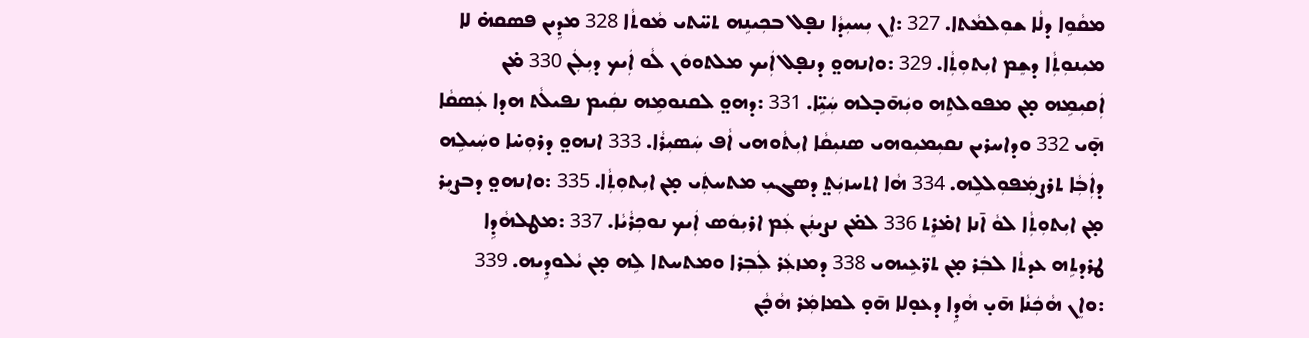ܡܩܵܘܹܐ ܕܠܵܐ ܫܘܼܠܡܵܬܐ. 327 :ܐܸܢ ܝܼܚܝܼܕܵܐ ܢܦ̣ܠ ܒܟܼܝܢܹܗ ܬܚ̈ܬܝ ܡܵܘܬܵܐ 328 ܡܕܹܝܢ ܦܣܩܗ̇ ܠܐ ܡܝܼܢܘܼܬܼܵܐ ܕܫܸܡ ܐܝܼܬܘܼܬܼܵܐ. 329 :ܘܐܢܗܘ̤ ܕܢܦ̣ܠ ܐܲܝܟ ܡܠܬܘܘܿܢ ܠܵܘ ܐܲܝܟ ܕܝܼܠܲܢ 330 ܡ̇ܢ ܐܲܩܝܼܡܹܗ ܡ̣ܢ ܡܦܘܠܬܹܗ ܘܝܲܗ̄ܒ̣ܠܗ ܚܲܝܹ̈ܐ. 331 :ܕܗܘ̤ ܠܩܢܘܡܹܗ ܢܩܲܝܡ ܢܦܝܠܵܬ ܗܕܐ ܥܲܣܩܵܐ ܗ̣̄ܝ 332 ܘܕܐܚܪܝܢ ܢܩܝܼܡܝܼܘܗܝ ܣܢܝܼܩܵܐ ܐܝܼܬܵܘܗܝ ܐܵܦ ܚܲܣܝܼܪܵܐ. 333 ܐܢܗܘ̤ ܕܪܘܼܚ̇ܐ ܘܚܲܝܠܹܗ ܕܐܲܒܼܵܐ ܬܪܨܡܲܦܘܼܠܠܹܗ. 334 ܗܵܐ ܐܬܚܙܝܲܬ̤ ܕܣܓܝܼ ܡܬܚܬܲܝ ܡ̣ܢ ܐܝܼܬܘܼܬܼܵܐ. 335 :ܘܐܢܗܘ̤ ܕܒܨܝܼܪ ܡ̣ܢ ܐܝܼܬܘܼܬܼܵܐ ܠܘܵ ܐ̄ܢܐ ܐܡ̇ܪܸܬ 336 ܠܡ̇ܢ ܢܨܝܢܲܢ ܥܲܡ ܐܪܝܼܘܿܣ ܐܲܝܟ ܢܘܟܼܪܵܝܵܐ. 337 :ܡܛܠܗܵܕܹܐ ܛܪܕܬܹܗ ܥܕܬܵܐ ܠܒܲܪ ܡ̣ܢ ܬܪ̈ܥܹܝܗܝ 338 ܕܡܙܥܲܪ ܠܲܒܼܪܐ ܘܡܬܚܬܐ ܠܹܗ ܡ̣ܢ ܝܵܠܘܕܹܝܗ. 339 :ܘܐܸܢ ܗܵܟܲܢܵܐ ܗ̄ܝ̣ ܗܵܕܹܐ ܕܥܘ̣ܠܐ ܗ̄ܘ̣ ܠܡܐܡܲܪ ܗܵܟ̣ܵܢ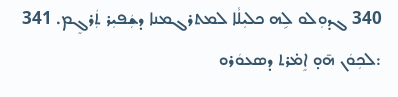340 ܓܕܘܼܠܘ ܠܹܗ ܟܠܝܼܠܵܐ ܠܡܬܪܓܡܢܐ ܕܫܲܦܝܼܪ ܬܲܪܓܸܡ. 341 :ܠܟܼܘܿܢ ܗ̄ܘ̣ ܐܸܡ̇ܪܬ ܕܣܥܘܿܪܘ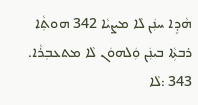ܗܵܕܹܐ ܚܢܲܢ ܠܵܐ ܡܨܝܵܐ 342 ܗܘܬܼܵܐ ܪܒܬܼܵܐ ܒܝܢܲܢ ܘܲܠܗܘܿܢ ܠܵܐ ܡܬܥܒܼܪܵܐ. 343 :ܠܵܐ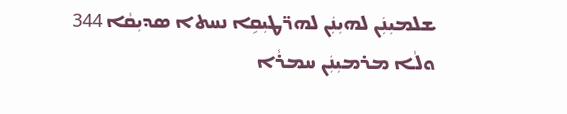ܫܠܡܝܼܢܲܢ ܠܗܝܼܢܲܢ ܠܗܪ̈ܛܝܼܩܹܐ ܢܚܬܐ ܣܕܝܼܩܵܐ 344 ܘܠܵܐ ܡܪܡܝܼܢܲܢ ܚܡܪܵܐ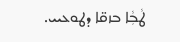ܛܵܒܼܵܐ ܒܙܩ̈ܐ ܕܛܘܥܝܝ.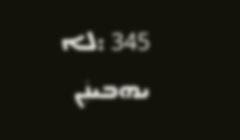345 :ܠܐ ܝܗܒܝܢܲܢ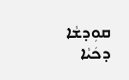ܩܘܼܕܫܵܐ ܕܟܿܝܵܐ